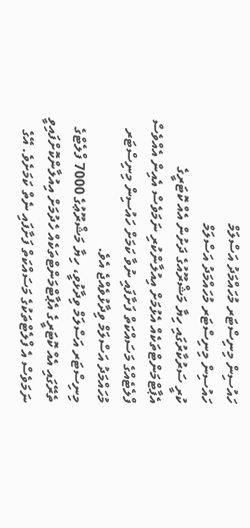ހައުސިން މިނިސްޓަރ މުހައްމަދު އަސްލަމް
ހައުސިން މިނިސްޓަރ މުހައްމަދު އަސްލަމް
ކުރީ ސަރުކާރުގައި ހިޔާ މަޝްރޫއުގެ ދަށުން އެއް ކޮޓަރީގެ އެޕާޓްމަންޓްތަކެއް އެޅުމަށް އިއުލާންކުރި ނަމަވެސް އެއިން އެއްވެސް ފްލެޓެއްގެ މަސައްކަތް ފަށާފައި ނުވާ ކަމަށް ހައުސިން މިނިސްޓަރ މުހައްމަދު އަސްލަމް ވިދާޅުވެއްޖެ އެވެ.
މިނިސްޓަރ އަސްލަމް ވިދާޅުވީ، ހިޔާ މަޝްރޫޢުގެ 7000 ފްލެޓްގެ ތެރޭގައި އެއް ކޮޓަރީގެ އެޕާޓްމަންޓްތަކެއް ހެދުމަށް އިއުލާންކޮށްފައިވީ ނަމަވެސް އެ ފްލެޓްތަކުގެ މަސައްކަތް ފަށާފައި ނެތް ކަމަށެވެ. އޭގެ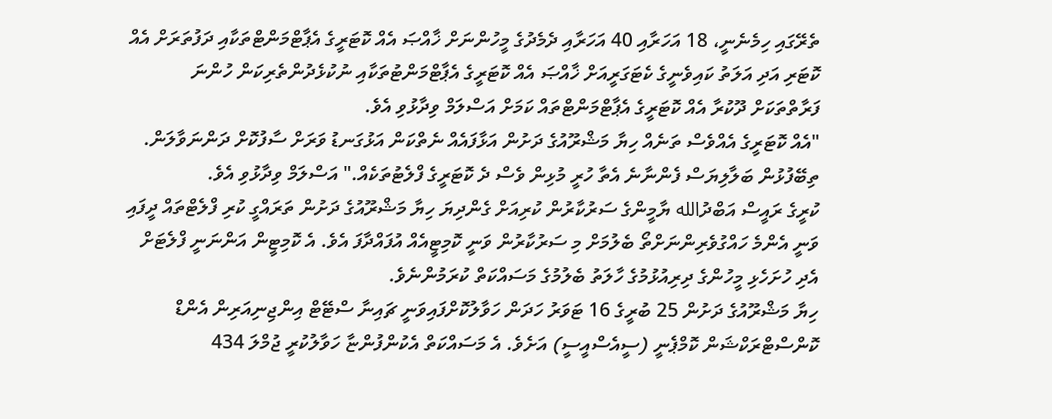ތެރޭގައި ހިމެނެނީ، 18 އަހަރާއި 40 އަހަރާއި ދެމެދުގެ މީހުންނަށް ޚާއްޞަ އެއް ކޮޓަރީގެ އެޕާޓްމަންޓްތަކާއި ދަފުތަރަށް އެއް ކޮޓަރި އަދި އަލަތު ކައިވެނީގެ ކެޓަގަރީއަށް ޚާއްޞަ އެއް ކޮޓަރީގެ އެޕާޓްމަންޓުތަކާއި ނުކުޅެދުންތެރިކަން ހުންނަ ފަރާތްތަކަށް ދޫކުރާ އެއް ކޮޓަރީގެ އެޕާޓްމަންޓްތައް ކަމަށް އަސްލަމް ވިދާޅުވި އެވެ.
"އެއް ކޮޓަރީގެ އެއްވެސް ތަނެއް ހިޔާ މަޝްރޫއުގެ ދަށުން އަޅާފައެއް ނެތްކަން އަޅުގަނޑު ވަރަށް ސާފުކޮށް ދަންނަވާލަން. ތިބޭފުޅުން ބަލާލިޔަސް ފެންނާނެ އެތާ ހުރީ މުޅިން ވެސް ދެ ކޮޓަރީގެ ފްލެޓުތަކެއް." އަސްލަމް ވިދާޅުވި އެވެ.
ކުރީގެ ރައީސް އަބްދުالله ޔާމީންގެ ސަރުކާރުން ކުރިއަށް ގެންދިޔަ ހިޔާ މަޝްރޫއުގެ ދަށުން ތަރައްގީ ކުރި ފްލެޓްތައް ދީފައި ވަނީ އެންމެ ހައްގުވެރިންނަށްތޯ ބެލުމަށް މި ސަރުކާރުން ވަނީ ކޮމިޓީއެއް އުފައްދާފަ އެވެ. އެ ކޮމިޓީން އަންނަނީ ފްލެޓަށް އެދި ހުށަހެޅި މީހުންގެ ދިރިއުޅުމުގެ ހާލަތު ބެލުމުގެ މަސައްކަތް ކުރަމުންނެވެ.
ހިޔާ މަޝްރޫއުގެ ދަށުން 25 ބުރީގެ 16 ޓަވަރު ހަދަން ހަވާލުކޮށްފައިވަނީ ޗައިނާ ސްޓޭޓް އިންޖިނިއަރިން އެންޑް ކޮންސްޓްރަކްޝަން ކޮމްޕެނީ (ސީއެސްއީސީ) އަށެވެ. އެ މަސައްކަތް އެކުންފުންޏާ ހަވާލުކުރީ ޖުމްލަ 434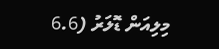މިލިއަން ޑޮލަރު (6.6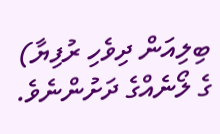ބިލިއަން ދިވެހި ރުފިޔާ) ގެ ލޯނެއްގެ ދަށުންނެވެ.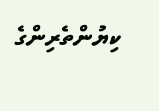ކިޔުންތެރިންގެ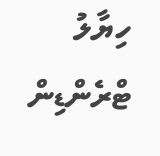ހިޔާލު
ޓްރެންޑިން